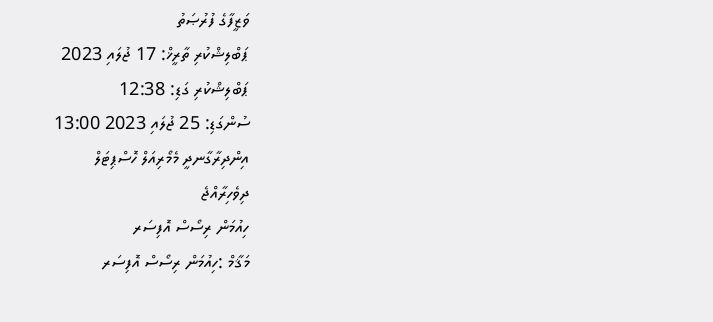ވަޒީފާގެ ފުރުޞަތު
ޕަބްލިޝްކުރި ތާރީޚް: 17 ޖުލައި 2023
ޕަބްލިޝްކުރި ގަޑި: 12:38
ސުންގަޑި: 25 ޖުލައި 2023 13:00
އިންދިރާގާނދީ މެމޯރިއަލް ހޮސްޕިޓަލް
ދިވެހިރާއްޖެ
ހިއުމަން ރިސޯސް އޮފިސަރ
މަޤާމް :ހިއުމަން ރިސޯސް އޮފިސަރ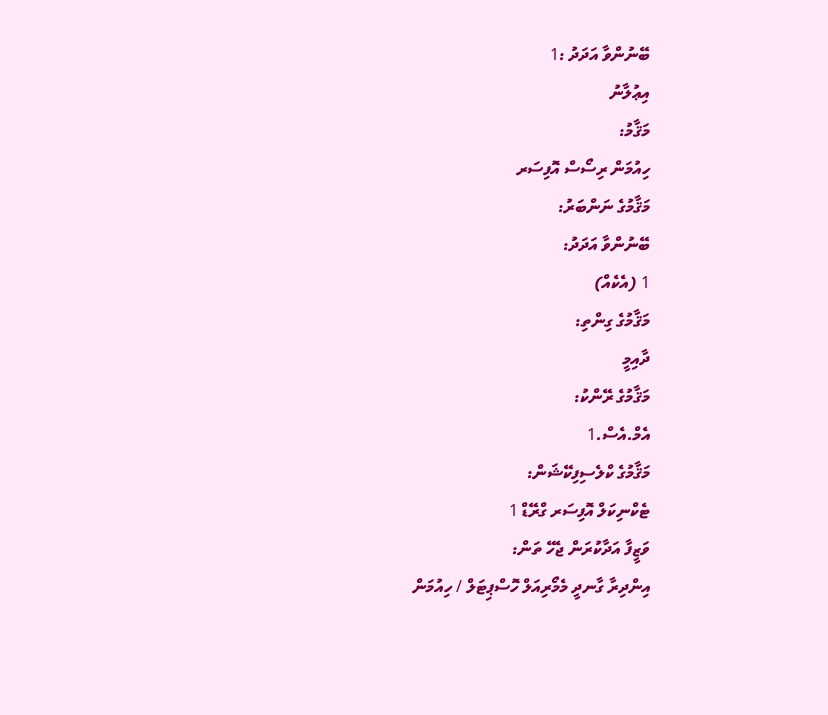ބޭނުންވާ އަދަދު :1
އިޢުލާނު
މަޤާމު:
ހިއުމަން ރިސޯސް އޮފިސަރ
މަޤާމުގެ ނަންބަރު:
ބޭނުންވާ އަދަދު:
1 (އެކެއް)
މަޤާމުގެ ގިންތި:
ދާއިމީ
މަޤާމުގެ ރޭންކު:
އެމް.އެސް.1
މަޤާމުގެ ކްލެސިފިކޭޝަން:
ޓެކްނިކަލް އޮފިސަރ ގްރޭޑް 1
ވަޒީފާ އަދާކުރަން ޖެހޭ ތަން:
އިންދިރާ ގާނދީ މެމޯރިއަލް ހޮސްޕިޓަލް / ހިއުމަން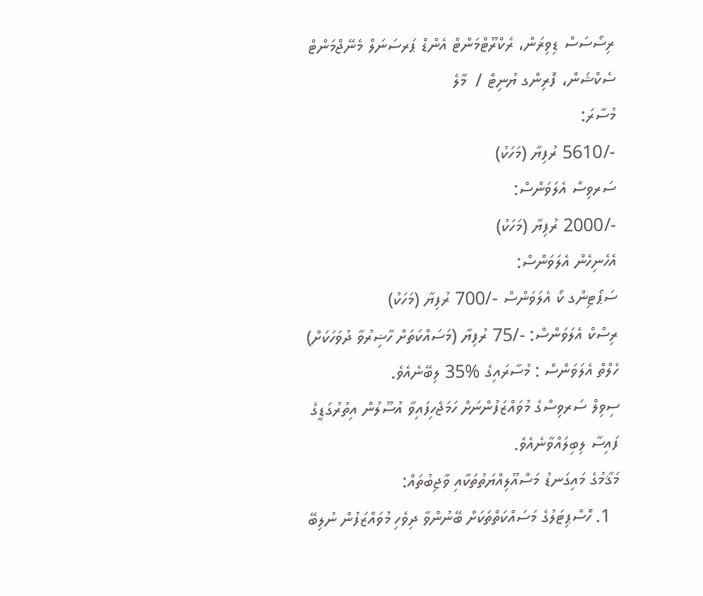ރިސޯސަސް ޑިވިޜަން، ރެކްރޫޓްމަންޓް އެންޑް ޕަރސަނަލް މެނޭޖްމަންޓް ސެކްޝަން، ފޮރިންގ ޔުނިޓް /  މާލެ
މުސާރަ:
-/5610 ރުފިޔާ (މަހަކު)
ސަރވިސް އެލަވަންސް:
-/2000 ރުފިޔާ (މަހަކު)
އެހެނިހެން އެލަވަންސް:
ސަޕޯޓިންގ ކޯ އެލަވަންސް -/700 ރުފިޔާ (މަހަކު)
ރިސްކް އެލަވަންސް: -/75 ރުފިޔާ (މަސައްކަތަށް ހާޟިރުވާ ދުވަހަކަށް)
ހެލްތް އެލަވަންސް : މުސާރައިގެ %35 ލިބޭނެއެވެ.
ސިވިލް ސަރވިސްގެ މުވައްޒަފުންނަށް ހަމަޖެހިފައިވާ އުސޫލުން އިތުރުގަޑީގެ ފައިސާ ލިބިލައްވާނެއެވެ.
މަޤާމުގެ މައިގަނޑު މަސްއޫލިއްޔަތުތަކާއި ވާޖިބުތައް:
  1. ހޮސްޕިޓަލުގެ މަސައްކަތްތަކަށް ބޭނުންވާ ދިވެހި މުވައްޒަފުން ނުލިބޭ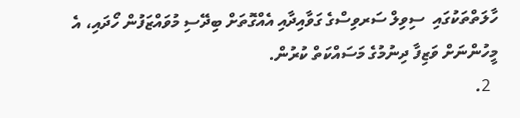ހާލަތްތަކުގައި  ސިވިލް ސަރވިސްގެ ގަވާއިދާއި އެއްގޮތަށް ބިދޭސި މުވައްޒަފުން ހޯދައި، އެ މީހުންނަށް ވަޒިފާ ދިނުމުގެ މަސައްކަތް ކުރުން.
  2.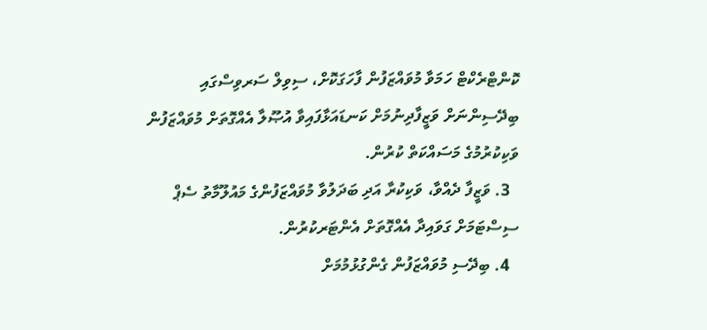ކޮންޓްރެކްޓް ހަމަވާ މުވައްޒަފުން ފާހަގަކޮށް، ސިވިލް ސަރވިސްގައި ބިދޭސިންނަށް ވަޒީފާދިނުމަށް ކަނޑައަޅާފައިވާ އުޞޫލާ އެއްގޮތަށް މުވައްޒަފުން ވަކިކުރުމުގެ މަސައްކަތް ކުރުން.
  3. ވަޒީފާ ދެއްވާ، ވަކިކުރާ އަދި ބަދަލުވާ މުވައްޒަފުންގެ މައުލޫމާތު ސެޕް ސިސްޓަމަށް ގަވައިދާ އެއްގޮތަށް އެންޓަރކުރުން.
  4. ބިދޭސި މުވައްޒަފުން ގެންގުޅުމުމަށް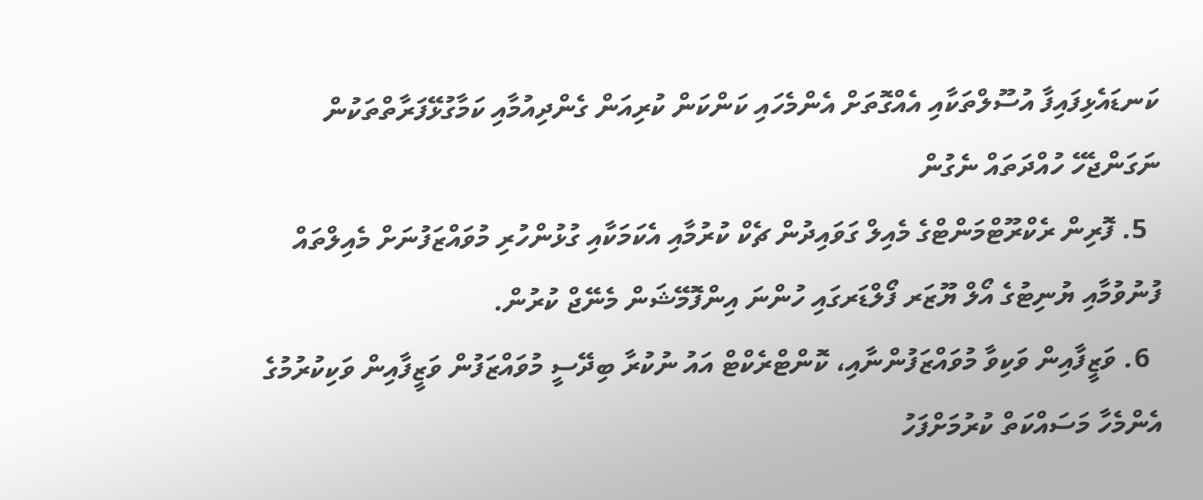ކަނޑައެޅިފައިފާ އުސޫލްތަކާއި އެއްގޮތަށް އެންމެހައި ކަންކަން ކުރިއަން ގެންދިއުމާއި ކަމާގުޅޭފަރާތްތަކުން ނަގަންޖެހޭ ހުއްދަތައް ނެގުން
  5. ފޮރިން ރެކްރޫޓްމަންޓްގެ މެއިލް ގަވައިދުން ޗެކް ކުރުމާއި އެކަމަކާއި ގުޅުންހުރި މުވައްޒަފުނަށް މެއިލްތައް ފުނުވުމާއި ޔުނިޓުގެ އޯލް ޔޫޒަރ ފޯލްޑަރގައި ހުންނަ އިންފޮމޭޝަން މެނޭޖް ކުރުން.
  6. ވަޒީފާއިން ވަކިވާ މުވައްޒަފުންނާއި، ކޮންޓްރެކްޓް އައު ނުކުރާ ބިދޭސީ މުވައްޒަފުން ވަޒީފާއިން ވަކިކުރުމުގެ އެންމެހާ މަސައްކަތް ކުރުމަށްފަހު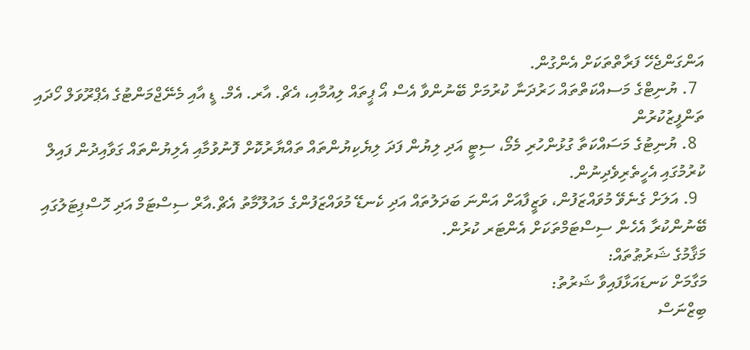އަންގަންޖެހޭ ފަރާތްތަކަށް އެންގުން.
  7. ޔުނިޓްގެ މަސއްކަތްތައް ހަރުދަނާ ކުރުމަށް ބޭނުންވާ އެސް އޯ ޕީތައް ލިއުމާއި، އެޗް. އާރ. އެމް. ޑީ އާއި މެނޭޖްމަންޓުގެ އެޕްރޫވަލް ހޯދައި ތަންފީޒުކުރުން
  8. ޔުނިޓުގެ މަސައްކަތާ ގުޅުންހުރި މެމޯ، ސިޓީ އަދި ލިޔުން ފަދަ ލިޔެކިޔުންތައް ތައްޔާރުކޮށް ފޮނުވުމާއި އެލިޔުންތައް ގަވާއިދުން ފައިލް ކުރުމުގައި އެހީތެރިވެދިނުން.
  9. އަލަށް ގެނެވޭ މުވައްޒަފުން، ވަޒީފާއަށް އަންނަ ބަދަލުތައް އަދި ކެނޑޭ މުވައްޒަފުންގެ މައުލޫމާތު އެޗް.އާރް ސިސްޓަމް އަދި ހޮސްޕިޓަލުގައި ބޭނުންކުރާ އެހެން ސިސްޓަމްތަކަށް އެންޓަރ ކުރުން.
މަޤާމުގެ ޝަރުޠުތައް:
މަގާމަށް ކަނޑައަޅާފައިވާ ޝަރުތު:
ބިޒްނަސް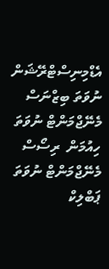އެޑްމިނިސްޓްރޭޝަން ނުވަތަ ބިޒްނަސް މެނޭޖްމަންޓް ނުވަތަ ހިއުމަން  ރިސޯސް މެނޭޖްމަންޓް ނުވަތަ ޕަބްލިކް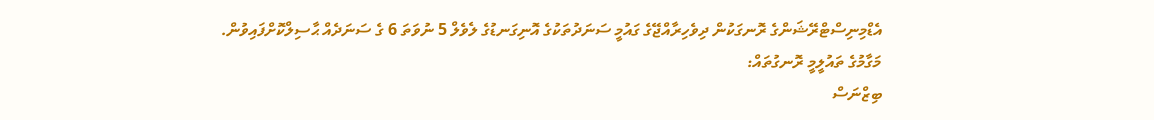އެޑްމިނިސްޓްރޭޝަންގެ ރޮނގަކުން ދިވެހިރާއްޖޭގެ ގައުމީ ސަނަދުތަކުގެ އޮނިގަނޑުގެ ލެވެލް 5 ނުވަތަ 6 ގެ ސަނަދެއް ޙާސިލްކޮށްފައިވުން.
މަގާމުގެ ތައުލީމީ ރޮނގުތައް:
ބިޒްނަސް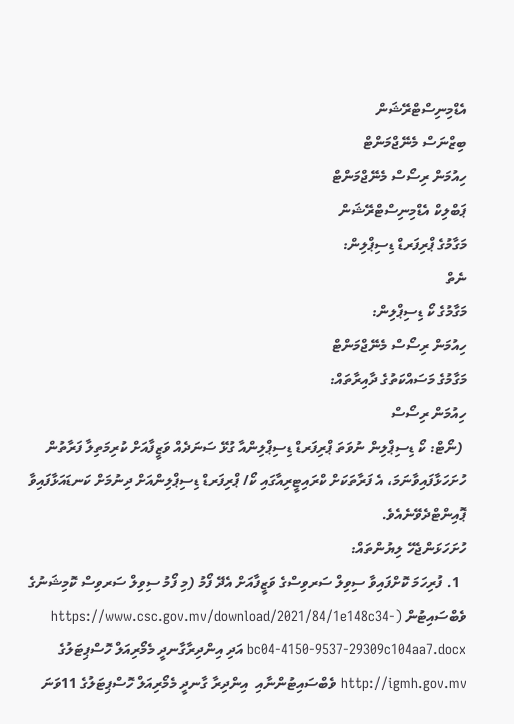އެޑްމިނިސްޓްރޭޝަން
ބިޒްނަސް މެނޭޖްމަންޓް
ހިއުމަން ރިސޯސް މެނޭޖްމަންޓް
ޕަބްލިކް އެޑްމިނިސްޓްރޭޝަން
މަގާމުގެ ޕްރިފަރޑް ޑިސިޕްލިން:
ނެތް
މަގާމުގެ ކޯ ޑިސިޕްލިން:
ހިއުމަން ރިސޯސް މެނޭޖްމަންޓް
މަގާމުގެ މަސައްކަތުގެ ދާއިރާތައް:
ހިއުމަން ރިސޯސް
 (ނޯޓް: ކޯ ޑިސިޕްލިން ނުވަތަ ޕްރިފަރޑް ޑިސިޕްލިންއާ ގުޅޭ ސަނަދެއް ވަޒީފާއަށް ކުރިމަތިލާ ފަރާތުން ހުށަހަޅާފައިވާނަމަ، އެ ފަރާތަކަށް ކްރައިޓީރިއާގައި ކޯ/ ޕްރިފަރޑް ޑިސިޕްލިންއަށް ދިނުމަށް ކަނޑައަޅާފައިވާ ޕޮއިންޓްދެވޭނެއެވެ.
ހުށަހަޅަންޖެހޭ ލިޔުންތައް:
  1. ފުރިހަމަ ކޮށްފައިވާ ސިވިލް ސަރވިސްގެ ވަޒީފާއަށް އެދޭ ފޯމު (މި ފޯމު ސިވިލް ސަރވިސް ކޮމިޝަނުގެ ވެބްސައިޓުން (https://www.csc.gov.mv/download/2021/84/1e148c34-bc04-4150-9537-29309c104aa7.docx އަދި އިންދިރާގާނދީ މެމޯރިއަލް ހޮސްޕިޓަލުގެ http://igmh.gov.mv ވެބްސައިޓުންނާއި  އިންދިރާ ގާނދީ މެމޯރިއަލް ހޮސްޕިޓަލުގެ 11ވަނަ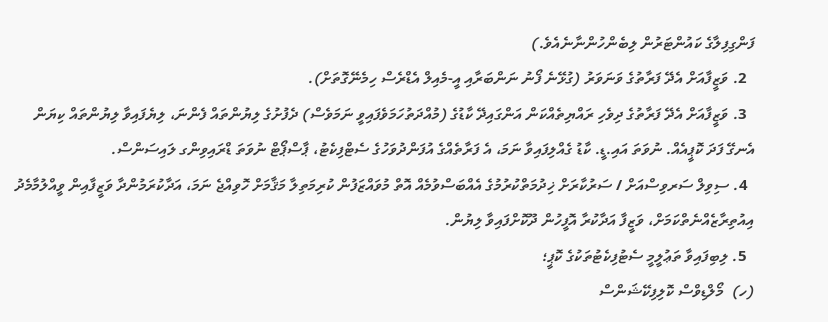ފަންގިފިލާގެ ކައުންޓަރުން ލިބެންހުންނާނެއެވެ.)
  2. ވަޒީފާއަށް އެދޭ ފަރާތުގެ ވަނަވަރު (ގުޅޭނެ ފޯނު ނަންބަރާއި އީ-މެއިލް އެޑްރެސް ހިމެނޭގޮތަށް).
  3. ވަޒީފާއަށް އެދޭ ފަރާތުގެ ދިވެހި ރައްޔިތެއްކަން އަންގައިދޭ ކާޑުގެ (މުއްދަތުހަމަވެފައިވީ ނަމަވެސް) ދެފުށުގެ ލިޔުންތައް ފެންނަ، ލިޔެފައިވާ ލިޔުންތައް ކިޔަން އެނގޭ ފަދަ ކޮޕީއެއް. ނުވަތަ އައި.ޑީ. ކާޑު ގެއްލިފައިވާ ނަމަ، އެ ފަރާތެއްގެ އުފަންދުވަހުގެ ސެޓްފިކެޓު، ޕާސްޕޯޓް ނުވަތަ ޑްރައިވިންގ ލައިސަންސް.
  4. ސިވިލް ސަރވިސްއަށް / ސަރުކާރަށް ޚިދުމަތްކުރުމުގެ އެއްބަސްވުމެއް އޮތް މުވައްޒަފުން ކުރިމަތިލާ މަޤާމަށް ހޮވިއްޖެ ނަމަ، އަދާކުރަމުންދާ ވަޒީފާއިން ވީއްލުމާމެދު އިއުތިރާޒެއްނެތްކަމަށް، ވަޒީފާ އަދާކުރާ އޮފީހުން ދޫކޮށްފައިވާ ލިޔުން.
  5. ލިބިފައިވާ ތަޢުލީމީ ސެޓުފިކެޓުތަކުގެ ކޮޕީ؛
(ހ)  މޯލްޑިވްސް ކޮލިފިކޭޝަންސް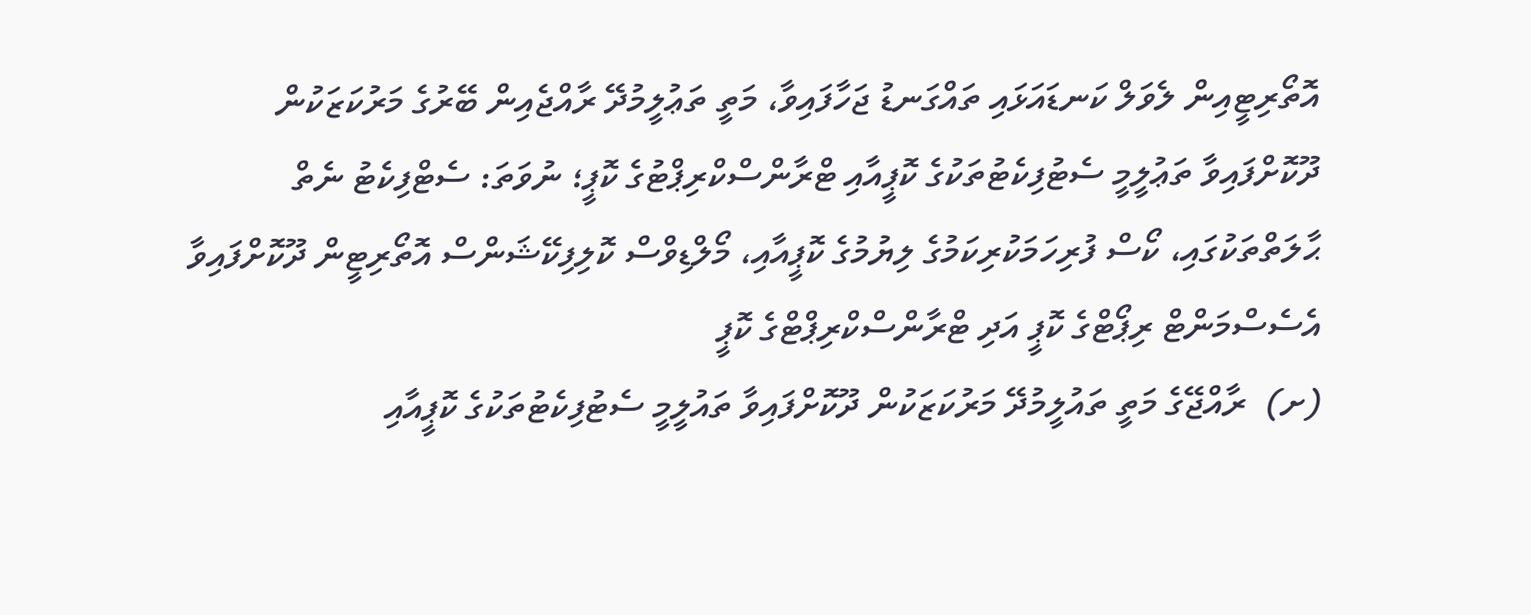އޮތޯރިޓީއިން ލެވަލް ކަނޑައަޅައި ތައްގަނޑު ޖަހާފައިވާ، މަތީ ތަޢުލީމުދޭ ރާއްޖެއިން ބޭރުގެ މަރުކަޒަކުން ދޫކޮށްފައިވާ ތަޢުލީމީ ސެޓުފިކެޓުތަކުގެ ކޮޕީއާއި ޓްރާންސްކްރިޕްޓުގެ ކޮޕީ؛ ނުވަތަ: ސެޓްފިކެޓު ނެތް ޙާލަތްތަކުގައި، ކޯސް ފުރިހަމަކުރިކަމުގެ ލިޔުމުގެ ކޮޕީއާއި، މޯލްޑިވްސް ކޮލިފިކޭޝަންސް އޮތޯރިޓީން ދޫކޮށްފައިވާ އެސެސްމަންޓް ރިޕޯޓްގެ ކޮޕީ އަދި ޓްރާންސްކްރިޕްޓްގެ ކޮޕީ
(ށ)  ރާއްޖޭގެ މަތީ ތައުލީމުދޭ މަރުކަޒަކުން ދޫކޮށްފައިވާ ތައުލީމީ ސެޓުފިކެޓުތަކުގެ ކޮޕީއާއި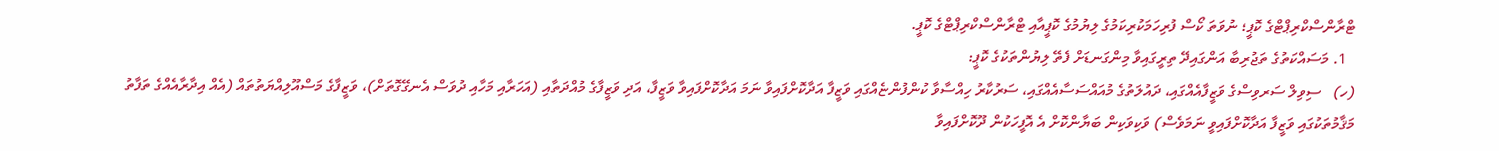ޓްރާންސްކްރިޕްޓްގެ ކޮޕީ؛ ނުވަތަ ކޯސް ފުރިހަމަކުރިކަމުގެ ލިޔުމުގެ ކޮޕީއާއި ޓްރާންސްކްރިޕްޓްގެ ކޮޕީ.
  1. މަސައްކަތުގެ ތަޖުރިބާ އަންގައިދޭ ތިރީގައިވާ މިންގަނޑަށް ފެތޭ ލިޔުންތަކުގެ ކޮޕީ:
(ހ)   ސިވިލް ސަރވިސްގެ ވަޒީފާއެއްގައި، ދައުލަތުގެ މުއައްސަސާއެއްގައި، ސަރުކާރު ހިއްސާވާ ކުންފުންޏެއްގައި ވަޒީފާ އަދާކޮށްފައިވާ ނަމަ އަދާކޮށްފައިވާ ވަޒީފާ، އަދި ވަޒީފާގެ މުއްދަތާއި (އަހަރާއި މަހާއި ދުވަސް އެނގޭގޮތަށް)، ވަޒީފާގެ މަސްއޫލިއްޔަތުތައް (އެއް އިދާރާއެއްގެ ތަފާތު މަޤާމުތަކުގައި ވަޒީފާ އަދާކޮށްފައިވީ ނަމަވެސް) ވަކިވަކިން ބަޔާންކޮށް އެ އޮފީހަކުން ދޫކޮށްފައިވާ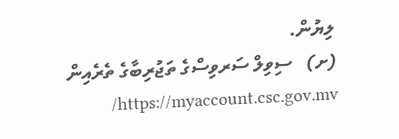ލިޔުން.
(ށ)   ސިވިލް ސަރވިސްގެ ތަޖުރިބާގެ ތެރެއިން https://myaccount.csc.gov.mv/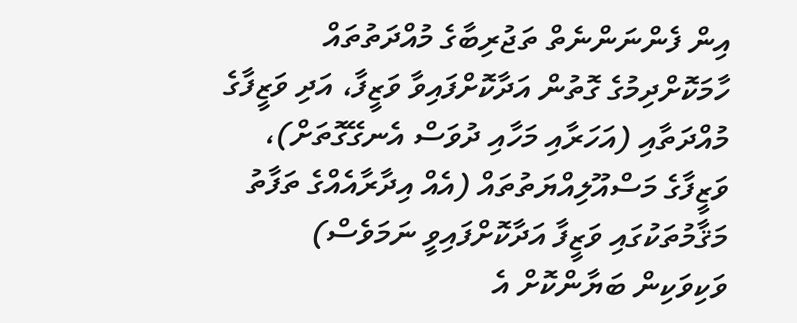އިން ފެންނަންނެތް ތަޖުރިބާގެ މުއްދަތުތައް ހާމަކޮށްދިމުގެ ގޮތުން އަދާކޮށްފައިވާ ވަޒީފާ، އަދި ވަޒީފާގެ މުއްދަތާއި (އަހަރާއި މަހާއި ދުވަސް އެނގޭގޮތަށް)، ވަޒީފާގެ މަސްއޫލިއްޔަތުތައް (އެއް އިދާރާއެއްގެ ތަފާތު މަޤާމުތަކުގައި ވަޒީފާ އަދާކޮށްފައިވީ ނަމަވެސް) ވަކިވަކިން ބަޔާންކޮށް އެ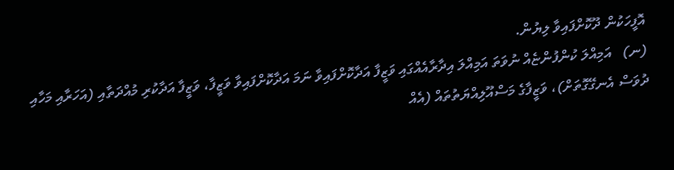އޮފީހަކުން ދޫކޮށްފައިވާ ލިޔުން.
(ނ)   އަމިއްލަ ކުންފުންޏެއް ނުވަތަ އަމިއްލަ އިދާރާއެއްގައި ވަޒީފާ އަދާކޮށްފައިވާ ނަމަ އަދާކޮށްފައިވާ ވަޒީފާ، ވަޒީފާ އަދާކުރި މުއްދަތާއި (އަހަރާއި މަހާއި ދުވަސް އެނގޭގޮތަށް)، ވަޒީފާގެ މަސްއޫލިއްޔަތުތައް (އެއް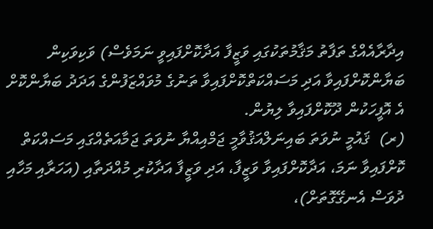އިދާރާއެއްގެ ތަފާތު މަޤާމުތަކުގައި ވަޒީފާ އަދާކޮށްފައިވީ ނަމަވެސް) ވަކިވަކިން ބަޔާންކޮށްފައިވާ އަދި މަސައްކަތްކޮށްފައިވާ ތަނުގެ މުވައްޒަފުންގެ އަދަދު ބަޔާންކޮށް އެ އޮފީހަކުން ދޫކޮށްފައިވާ ލިޔުން.
(ރ)  ޤައުމީ ނުވަތަ ބައިނަލްއަޤުވާމީ ޖަމްއިއްޔާ ނުވަތަ ޖަމާއަތެއްގައި މަސައްކަތް ކޮށްފައިވާ ނަމަ، އަދާކޮށްފައިވާ ވަޒީފާ، އަދި ވަޒީފާ އަދާކުރި މުއްދަތާއި (އަހަރާއި މަހާއި ދުވަސް އެނގޭގޮތަށް)،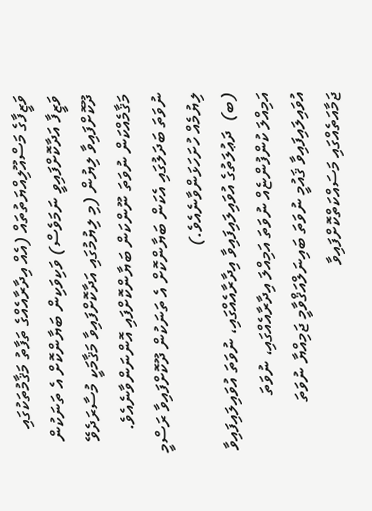ވަޒީފާގެ މަސްއޫލިއްޔަތުތައް (އެއް އިދާރާއެއްގެ ތަފާތު މަޤާމުތަކުގައި ވަޒީފާ އަދާކޮށްފައިވީ ނަމަވެސް) ވަކިވަކިން ބަޔާންކޮށް އެ ތަނަކުން ދޫކޮށްފައިވާ ލިޔުން (މި ލިޔުމުގައި އަދާކޮށްފައިވާ މަޤާމަކީ މުސާރަދެވޭ މަޤާމެއްކަން ނުވަތަ ނޫންކަން ބަޔާންކޮށްފައި އޮންނަންވާނެއެވެ. ނުވަތަ ބަދަލުގައި އެކަން ބަޔާންކޮށް އެ ތަނަކުން ދޫކޮށްފައިވާ ރަސްމީ ލިޔުމެއް ހުށަހަޅަންވާނެއެވެ.)
(ބ)  ދަޢުލަތުގެ އުވައިލައިފައިވާ އިދާރާއެއްގައި، ނުވަތަ އުވައިލައިފައިވާ އަމިއްލަ ކުންފުންޏެއް ނުވަތަ އަމިއްލަ އިދާރާއެއްގައި، ނުވަތަ އުވައިލައިފައިވާ ޤައުމީ ނުވަތަ ބައިނަލްއަޤްވާމީ ޖަމިއްޔާ ނުވަތަ ޖަމާއަތެއްގައި މަސައްކަތްކޮށްފައިވާ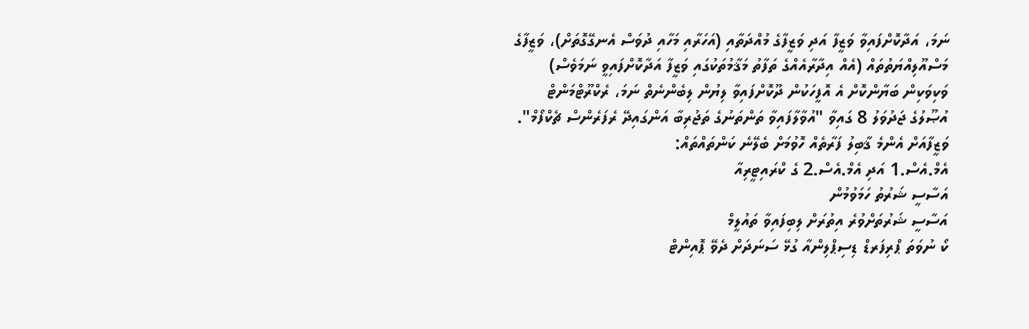ނަމަ، އަދާކޮށްފައިވާ ވަޒީފާ އަދި ވަޒީފާގެ މުއްދަތާއި (އަހަރާއި މަހާއި ދުވަސް އެނގޭގޮތަށް)، ވަޒީފާގެ މަސްއޫލިއްޔަތުތައް (އެއް އިދާރާއެއްގެ ތަފާތު މަޤާމުތަކުގައި ވަޒީފާ އަދާކޮށްފައިވީ ނަމަވެސް) ވަކިވަކިން ބަޔާންކޮށް އެ އޮފީހަކުން ދޫކޮށްފައިވާ ލިޔުން ލިބެންނެތް ނަމަ، ރެކްރޫޓްމަންޓް އުޞޫލުގެ ޖަދުވަލު 8 ގައިވާ "އުވާލާފައިވާ ތަންތަނުގެ ތަޖުރިބާ އަންގައިދޭ ރެފަރެންސް ޗެކްފޯމް".
ވަޒީފާއަށް އެންމެ ޤާބިލު ފަރާތެއް ހޮވުމަށް ބެލޭނެ ކަންތައްތައް:
އެމް.އެސް.1 އަދި އެމް.އެސް.2 ގެ ކްރައިޓީރިއާ
އަސާސީ ޝަރުތު ހަމަވުމުން
އަސާސީ ޝަރުތަށްވުރެ އިތުރަށް ލިބިފައިވާ ތައުލީމް
ކޯ ނުވަތަ ޕްރިފަރޑް ޑިސިޕްލިންއާ ގުޅޭ ސަނަދަށް ދެވޭ ޕޮއިންޓް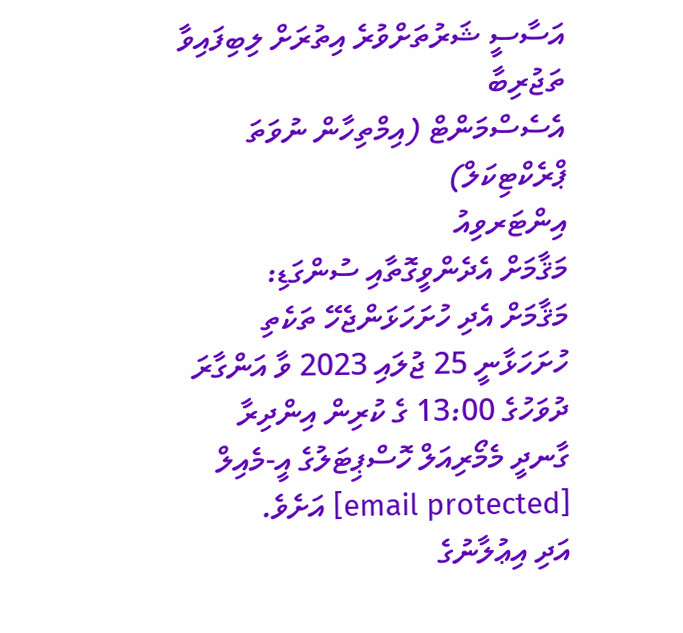އަސާސީ ޝަރުތަށްވުރެ އިތުރަށް ލިބިފައިވާ ތަޖުރިބާ
އެސެސްމަންޓް (އިމްތިހާން ނުވަތަ ޕްރެކްޓިކަލް)
އިންޓަރވިއު
މަޤާމަށް އެދެންވީގޮތާއި ސުންގަޑި:
މަޤާމަށް އެދި ހުށަހަޅަންޖެހޭ ތަކެތި ހުށަހަޅާނީ 25 ޖުލައި 2023 ވާ އަންގާރަ ދުވަހުގެ 13:00 ގެ ކުރިން އިންދިރާ ގާނދީ މެމޯރިއަލް ހޮސްޕިޓަލުގެ އީ-މެއިލް [email protected] އަށެވެ.
އަދި އިޢުލާނުގެ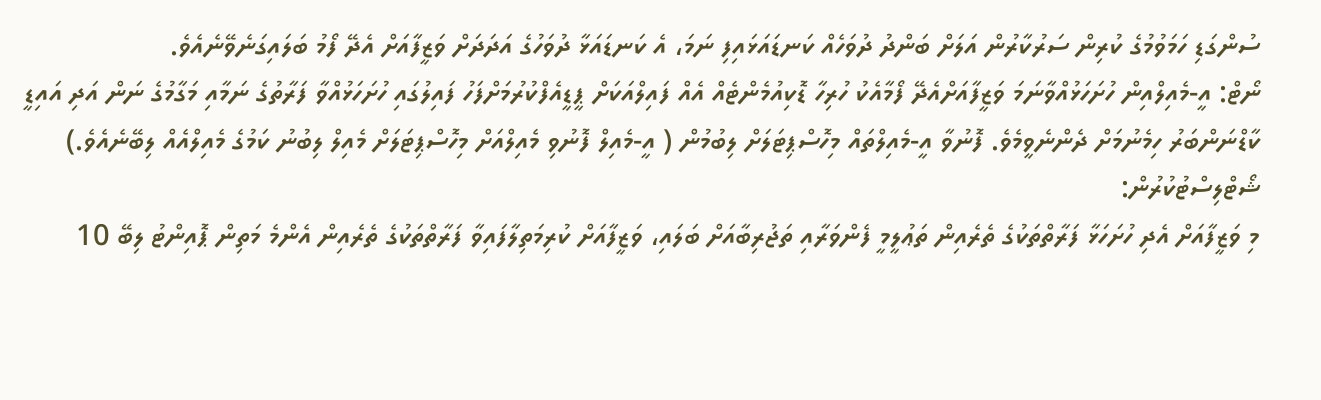ސުންގަޑި ހަމަވުމުގެ ކުރިން ސަރުކާރުން އަލަށް ބަންދު ދުވަހެއް ކަނޑައަޅައިފި ނަމަ، އެ ކަނޑައަޅާ ދުވަހުގެ އަދަދަށް ވަޒީފާއަށް އެދޭ ފޯމު ބަލައިގަނެވޭނެއެވެ.
ނޯޓް: އީ-މެއިލްއިން ހުށަހަޅުއްވާނަމަ ވަޒީފާއަށްއެދޭ ފޯމާއެކު ހުރިހާ ޑޮކިއުމެންޓެއް އެއް ފައިލްއަކަށް ޕީޑީއެފްކުރުމަށްފަހު ފައިލުގައި ހުށަހަޅުއްވާ ފަރާތުގެ ނަމާއި މަގާމުގެ ނަން އަދި އައިޑީ ކާޑްނަންބަރު ހިމެނުމަށް ދެންނެވީމެވެ. ފޮނުވާ އީ-މެއިލްތައް މިހޮސްޕިޓަލަށް ލިބުމުން ( އީ-މެއިލް ފޮނުވި މެއިލްއަށް މިހޮސްޕިޓަލަށް މެއިލް ލިބުނު ކަމުގެ މެއިލްއެއް ލިބޭނެއެވެ.)
ޝޯޓްލިސްޓުކުރުން:
މި ވަޒީފާއަށް އެދި ހުށަހަޅާ ފަރާތްތަކުގެ ތެރެއިން ތަޢުލީމީ ފެންވަރާއި ތަޖުރިބާއަށް ބަލައި، ވަޒީފާއަށް ކުރިމަތިލާފައިވާ ފަރާތްތަކުގެ ތެރެއިން އެންމެ މަތިން ޕޮއިންޓު ލިބޭ 10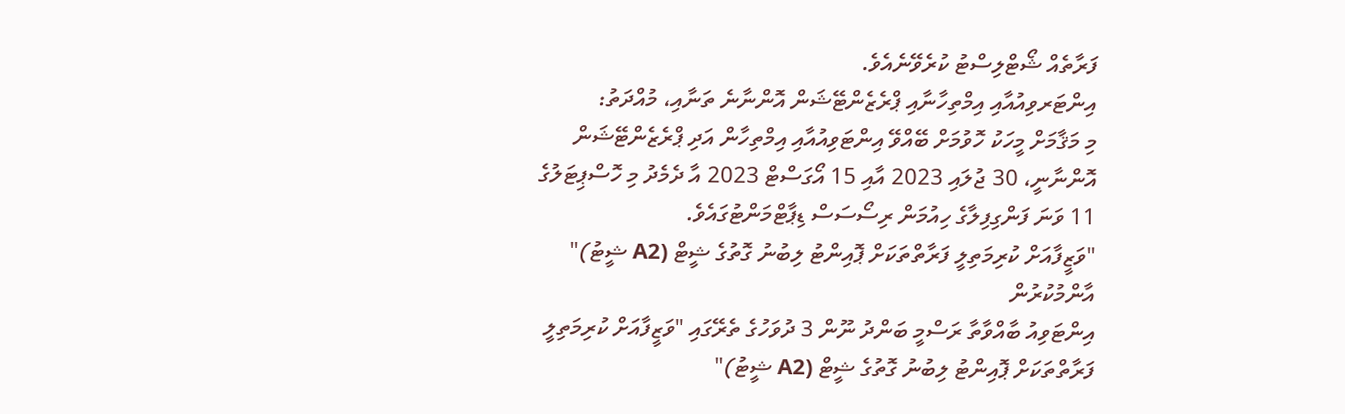ފަރާތެއް ޝޯޓްލިސްޓު ކުރެވޭނެއެވެ.
އިންޓަރވިއުއާއި އިމްތިހާނާއި ޕްރެޒެންޓޭޝަން އޮންނާނެ ތަނާއި، މުއްދަތު:
މި މަޤާމަށް މީހަކު ހޮވުމަށް ބޭއްވޭ އިންޓަވިއުއާއި އިމްތިހާން އަދި ޕްރެޒެންޓޭޝަން އޮންނާނީ، 30 ޖުލައި 2023 އާއި 15 އޯގަސްޓް 2023 އާ ދެމެދު މި ހޮސްޕިޓަލުގެ 11 ވަނަ ފަންގިފިލާގެ ހިއުމަން ރިސޯސަސް ޑިޕާޓްމަންޓުގައެވެ.
"ވަޒީފާއަށް ކުރިމަތިލީ ފަރާތްތަކަށް ޕޮއިންޓު ލިބުނު ގޮތުގެ ޝީޓް (A2 ޝީޓު)" އާންމުކުރުން
އިންޓަވިއު ބާއްވާތާ ރަސްމީ ބަންދު ނޫން 3 ދުވަހުގެ ތެރޭގައި "ވަޒީފާއަށް ކުރިމަތިލީ ފަރާތްތަކަށް ޕޮއިންޓު ލިބުނު ގޮތުގެ ޝީޓް (A2 ޝީޓު)"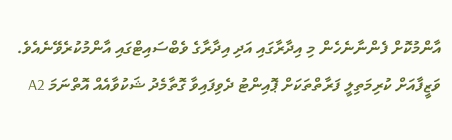އާންމުކޮށް ފެންނާނެހެން މި އިދާރާގައި އަދި އިދާރާގެ ވެބްސައިޓްގައި އާންމުކުރެވޭނެއެވެ. ވަޒީފާއަށް ކުރިމަތިލީ ފަރާތްތަކަށް ޕޮއިންޓު ދެވިފައިވާ ގޮތާމެދު ޝަކުވާއެއް އޮތްނަމަ A2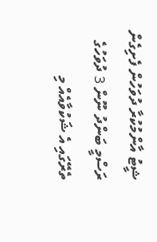ޝީޓު އާންމުކުރާ ދުވަހުން ފެށިގެން ރަސްމީ ބަންދު ނޫން 3 ދުވަހުގެ ތެރޭގައި އެ ޝަކުވާއެއް މި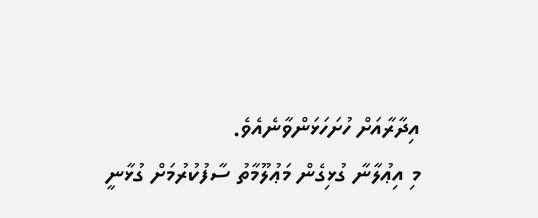އިދާރާއަށް ހުށަހަޅަންވާނެއެވެ.
މި އިޢުލާނާ ގުޅިގެން މަޢުލޫމާތު ސާފުކުރުމަށް ގުޅާނީ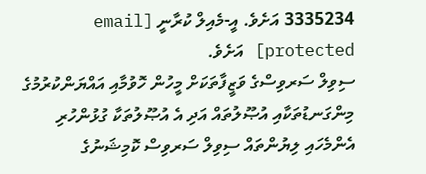3335234 އަށެވެ. އީ-މެއިލް ކުރާނީ [email protected] އަށެވެ.
ސިވިލް ސަރވިސްގެ ވަޒީފާތަކަށް މީހުން ހޮވުމާއި އައްޔަންކުރުމުގެ މިންގަނޑުތަކާއި އުޞޫލުތައް އަދި އެ އުޞޫލުތަކާ ގުޅުންހުރި އެންމެހައި ލިޔުންތައް ސިވިލް ސަރވިސް ކޮމިޝަނުގެ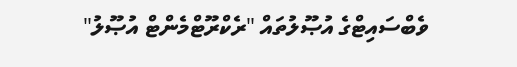ވެބްސައިޓްގެ އުޞޫލުތައް "ރެކްރޫޓްމެންޓް އުޞޫލު"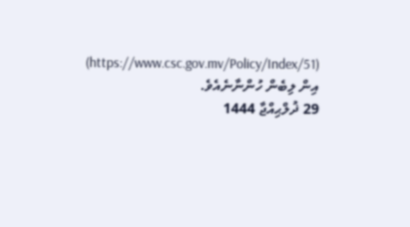(https://www.csc.gov.mv/Policy/Index/51) އިން ލިބެން ހުންނާނެއެވެ.
29 ޛުލްޙިއްޖާ 1444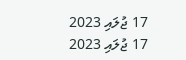17 ޖުލައި 2023
17 ޖުލައި 2023